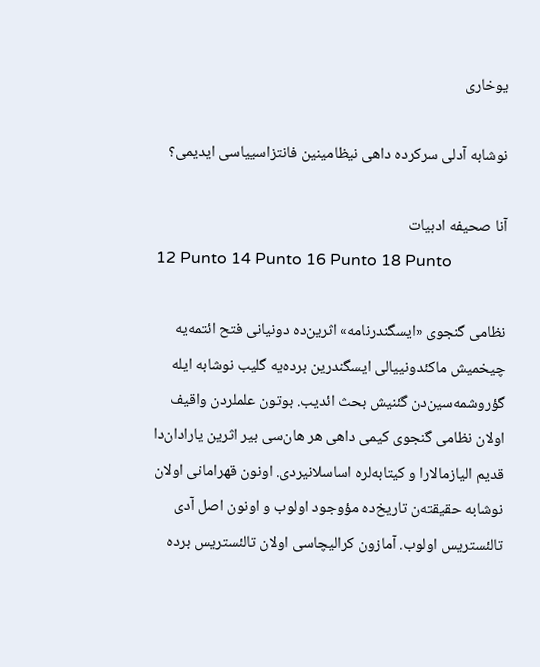یوخاری

نوشابه آدلی سرکرده داهی نیظامینین فانتزاسییاسی ایدیمی؟

آنا صحیفه ادبیات
12 Punto 14 Punto 16 Punto 18 Punto

نظامی گنجوی «ایسگندرنامه» اثرین‌ده دونیانی فتح ائتمه‌یه چیخمیش ماکئدونییالی ایسگندرین برده‌یه گلیب نوشابه ایله گؤروشمه‌سین‌دن گئنیش بحث ائدیب. بوتون علملردن واقیف اولان نظامی گنجوی کیمی داهی هر هان‌سی بیر اثرین یارادان‌دا قدیم الیازمالارا و کیتابه‌لره اساسلانیردی. اونون قهرامانی اولان نوشابه حقیقته‌ن تاریخ‌ده مؤوجود اولوب و اونون اصل آدی تالئستریس اولوب. آمازون کرالیچاسی اولان تالئستریس برده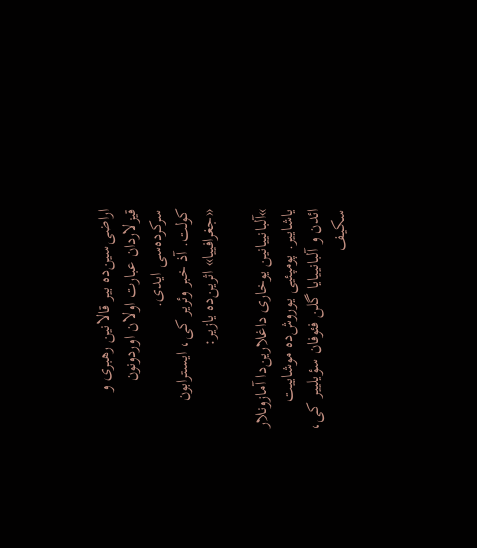اراضی‌سین‌ده بیر قالانین رهبری و قیزلاردان عبارت اولان اوردونون سرکرده‌سی ایدی.
کولت. آذ خبر وئریر کی، ایسترابون «جغرافییا» اثرین‌ده یازیر:

»آلبانییانین یوخاری داغلارین‌دا آمازونلار یاشاییر. پومپئیی یوروش‌ده موشاییت ائد‌ن و آلبانییایا گلن فئوفان سؤیلییر کی، سکیف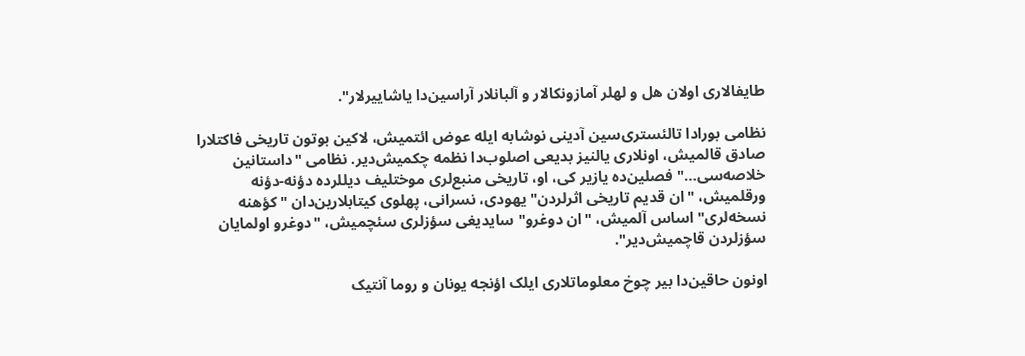طایفالاری اولان هل و لهلر آمازونکالار و آلبانلار آراسین‌دا یاشاییرلار".

نظامی بورادا تالئستری‌سین آدینی نوشابه ایله عوض ائتمیش، لاکین بوتون تاریخی فاکتلارا صادق قالمیش، اونلاری یالنیز بدیعی اصلوب‌دا نظمه چکمیش‌دیر. نظامی "داستانین خلاصه‌سی…" فصلین‌ده یازیر کی، او، تاریخی منبع‌لری موختلیف دیللرده دؤنه-دؤنه ورقلمیش، "ان قدیم تاریخی اثرلردن" یهودی، نسرانی، پهلوی کیتابلارین‌دان "کؤهنه نسخه‌لری" اساس آلمیش، "ان دوغرو" سایدیغی سؤزلری سئچمیش، "دوغرو اولمایان سؤزلردن قاچمیش‌دیر".

اونون حاقین‌دا بیر چوخ معلوماتلاری ایلک اؤنجه یونان و روما آنتیک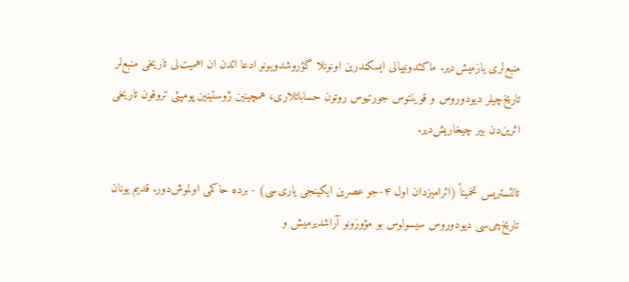منبع‌لری یازمیش‌دیر. ماکئدونییالی ایسکندرین اونونلا گؤروشدویونو ادعا ائد‌ن ان اهمیت‌لی تاریخی منبع‌لر تاریخ‌چیلر دیودوروس و قوینتوس جورتیوس روتون حساباتلاری، همچینین ژوستینین پومپئی تروقون تاریخی اثرین‌دن بیر چیخاریش‌دیر.

تالئستریس تخمیناً (ائرامیزدان اول ۴-جو عصرین ایکینجی یاری‌سی) - برده حاکمی اولموش‌دور. قدیم یونان تاریخ‌چی‌سی دیودوروس سیسولوس بو مؤوزونو آراشدیرمیش و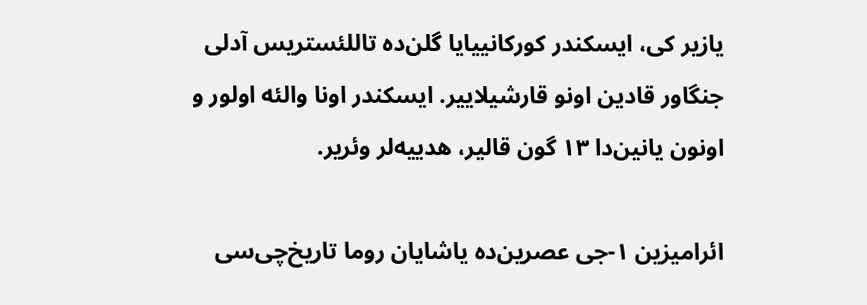یازیر کی، ایسکندر کورکانییایا گلن‌ده تاللئستریس آدلی جنگاور قادین اونو قارشیلاییر. ایسکندر اونا والئه اولور و اونون یانین‌دا ۱۳ گون قالیر، هدییه‌لر وئریر.

ائرامیزین ۱-جی عصرین‌ده یاشایان روما تاریخ‌چی‌سی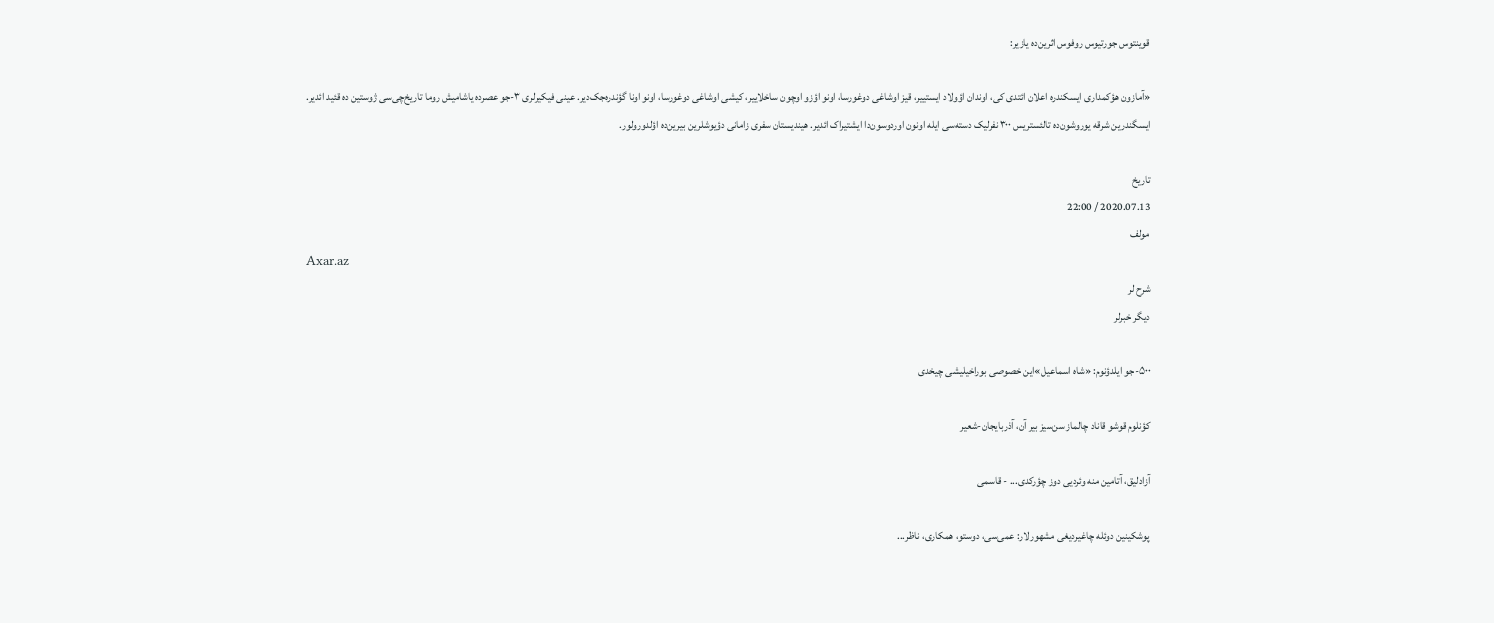قوینتوس جورتیوس روفوس اثرین‌ده یازیر:

«آمازون هؤکمداری ایسکندره اعلان ائتدی کی، اوندان اؤولاد ایستییر، قیز اوشاغی دوغورسا، اونو اؤزو اوچون ساخلاییر، کیشی اوشاغی دوغورسا، اونو اونا گؤندره‌جک‌دیر. عینی فیکیرلری ۳-جو عصرده یاشامیش روما تاریخ‌چی‌سی ژوستین ده قئید ائدیر.
ایسگندرین شرقه یوروشون‌ده تالئستریس ۳۰۰ نفرلیک دسته‌سی ایله اونون اوردوسون‌دا ایشتیراک ائدیر. هیندیستان سفری زامانی دؤیوشلرین بیرین‌ده اؤلدورولور.

تاریخ
2020.07.13 / 22:00
مولف
Axar.az
شرح لر
دیگر خبرلر

۵۰۰-جو ایلدؤنوم: «شاه اسماعیل»این خصوصی بوراخیلیشی چیخدی

کؤنلوم قوشو قاناد چالماز سن‌سیز بیر آن، آذربایجان-شعیر

آزادلیق، آتامین منه وئردیی دوز چؤرکدی... - قاسمی

پوشکینین دوئله چاغیردیغی مشهورلار: عمی‌سی، دوستو، همکاری، ناظر...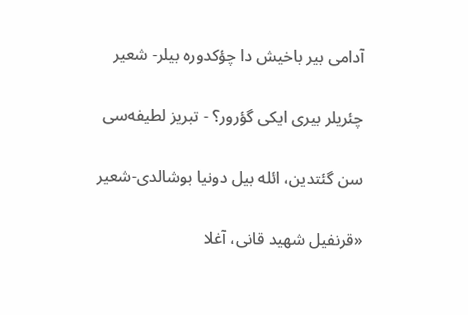آدامی بیر باخیش دا چؤکدوره بیلر- شعیر

چئریلر بیری ایکی گؤرور؟ - تبریز لطیفه‌سی

سن گئتدین، ائله بیل دونیا بوشالدی-شعیر

«قرنفیل شهید قانی، آغلا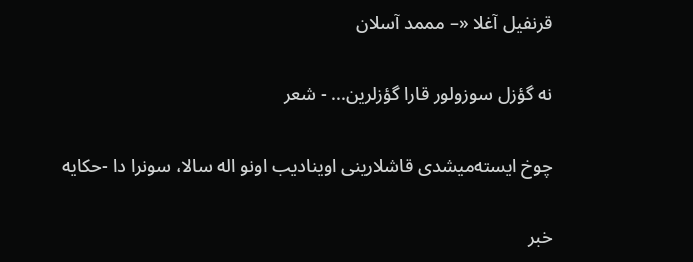قرنفیل آغلا «– مممد آسلان

نه گؤزل سوزولور قارا گؤزلرین... - شعر

چوخ ایسته‌میشدی قاشلارینی اوینادیب اونو اله سالا، سونرا دا -حکایه

خبر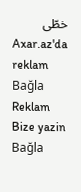خطّی
Axar.az'da reklam Bağla
Reklam
Bize yazin Bağla